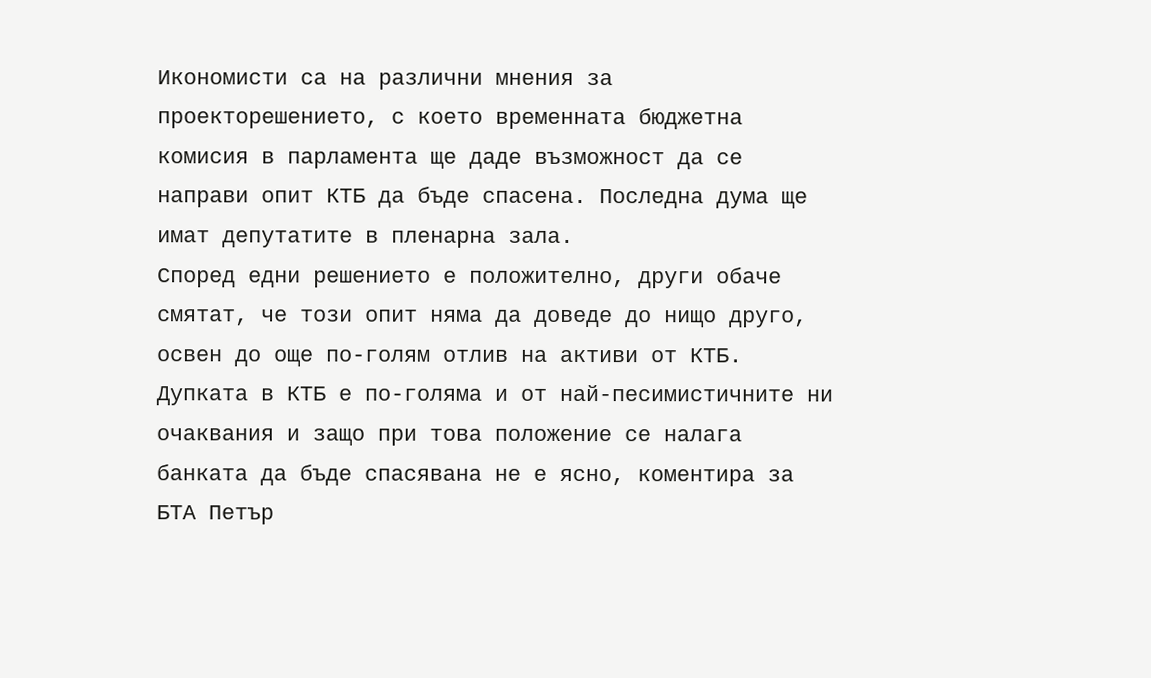Икономисти са на различни мнения за проекторешението, с което временната бюджетна комисия в парламента ще даде възможност да се направи опит КТБ да бъде спасена. Последна дума ще имат депутатите в пленарна зала.
Според едни решението е положително, други обаче смятат, че този опит няма да доведе до нищо друго, освен до още по-голям отлив на активи от КТБ.
Дупката в КТБ е по-голяма и от най-песимистичните ни очаквания и защо при това положение се налага банката да бъде спасявана не е ясно, коментира за БТА Петър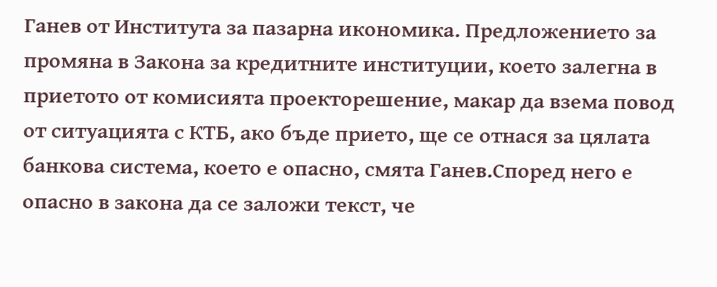Ганев от Института за пазарна икономика. Предложението за промяна в Закона за кредитните институции, което залегна в приетото от комисията проекторешение, макар да взема повод от ситуацията с КТБ, ако бъде прието, ще се отнася за цялата банкова система, което е опасно, смята Ганев.Според него е опасно в закона да се заложи текст, че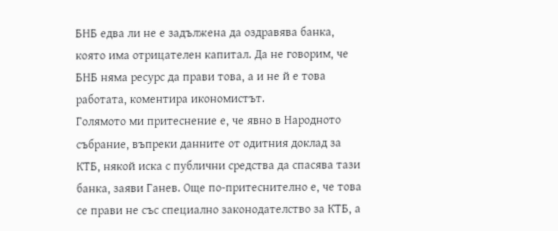БНБ едва ли не е задължена да оздравява банка, която има отрицателен капитал. Да не говорим, че БНБ няма ресурс да прави това, а и не й е това работата, коментира икономистът.
Голямото ми притеснение е, че явно в Народното събрание, въпреки данните от одитния доклад за КТБ, някой иска с публични средства да спасява тази банка, заяви Ганев. Още по-притеснително е, че това се прави не със специално законодателство за КТБ, а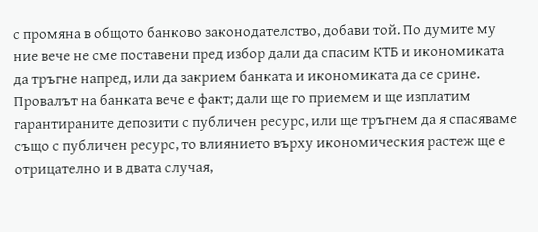с промяна в общото банково законодателство, добави той. По думите му ние вече не сме поставени пред избор дали да спасим КТБ и икономиката да тръгне напред, или да закрием банката и икономиката да се срине.
Провалът на банката вече е факт; дали ще го приемем и ще изплатим гарантираните депозити с публичен ресурс, или ще тръгнем да я спасяваме също с публичен ресурс, то влиянието върху икономическия растеж ще е отрицателно и в двата случая,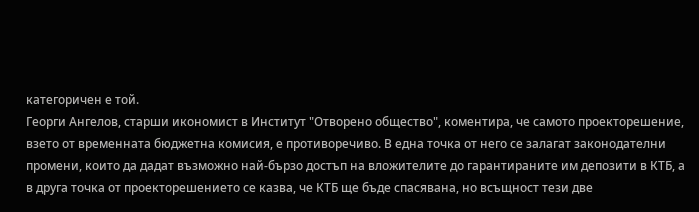категоричен е той.
Георги Ангелов, старши икономист в Институт "Отворено общество", коментира, че самото проекторешение, взето от временната бюджетна комисия, е противоречиво. В една точка от него се залагат законодателни промени, които да дадат възможно най-бързо достъп на вложителите до гарантираните им депозити в КТБ, а в друга точка от проекторешението се казва, че КТБ ще бъде спасявана, но всъщност тези две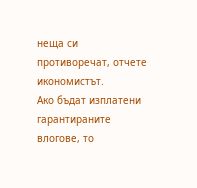неща си противоречат, отчете икономистът.
Ако бъдат изплатени гарантираните влогове, то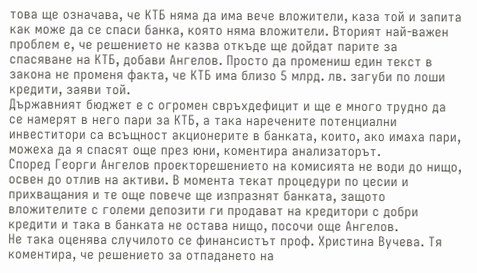това ще означава, че КТБ няма да има вече вложители, каза той и запита как може да се спаси банка, която няма вложители. Вторият най-важен проблем е, че решението не казва откъде ще дойдат парите за спасяване на КТБ, добави Ангелов. Просто да промениш един текст в закона не променя факта, че КТБ има близо 5 млрд. лв. загуби по лоши кредити, заяви той.
Държавният бюджет е с огромен свръхдефицит и ще е много трудно да се намерят в него пари за КТБ, а така наречените потенциални инвеститори са всъщност акционерите в банката, които, ако имаха пари, можеха да я спасят още през юни, коментира анализаторът.
Според Георги Ангелов проекторешението на комисията не води до нищо, освен до отлив на активи. В момента текат процедури по цесии и прихващания и те още повече ще изпразнят банката, защото вложителите с големи депозити ги продават на кредитори с добри кредити и така в банката не остава нищо, посочи още Ангелов.
Не така оценява случилото се финансистът проф. Христина Вучева. Тя коментира, че решението за отпадането на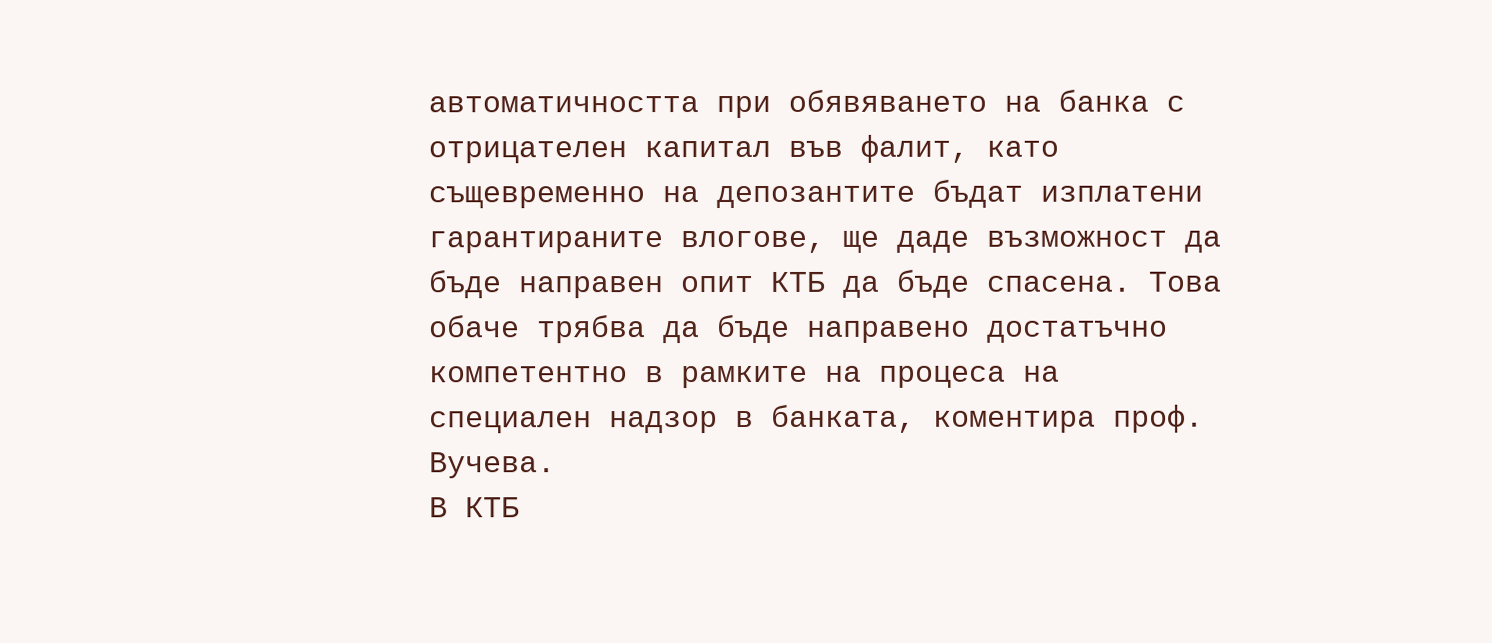автоматичността при обявяването на банка с отрицателен капитал във фалит, като същевременно на депозантите бъдат изплатени гарантираните влогове, ще даде възможност да бъде направен опит КТБ да бъде спасена. Това обаче трябва да бъде направено достатъчно компетентно в рамките на процеса на специален надзор в банката, коментира проф. Вучева.
В КТБ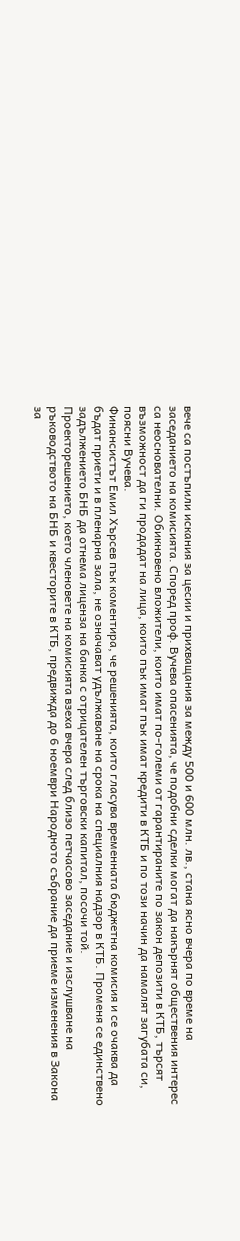вече са постъпили искания за цесии и прихващания за между 500 и 600 млн. лв., стана ясно вчера по време на заседанието на комисията. Според проф. Вучева опасенията, че подобни сделки могат да накърнят обществения интерес са неоснователни. Обикновено вложители, които имат по-големи от гарантираните по закон депозити в КТБ, търсят възможност да ги продадат на лица, които пък имат пък имат кредити в КТБ и по този начин да намалят загубата си, поясни Вучева.
Финансистът Емил Хърсев пък коментира, че решенията, които гласува временната бюджетна комисия и се очаква да бъдат приети и в пленарна зала, не означават удължаване на срока на специалния надзор в КТБ. Променя се единствено задължението БНБ да отнема лиценза на банка с отрицателен търговски капитал, посочи той.
Проекторешението, което членовете на комисията взеха вчера след близо петчасово заседание и изслушване на ръководството на БНБ и квесторите в КТБ, предвижда до 6 ноември Народното събрание да приеме изменения в Закона за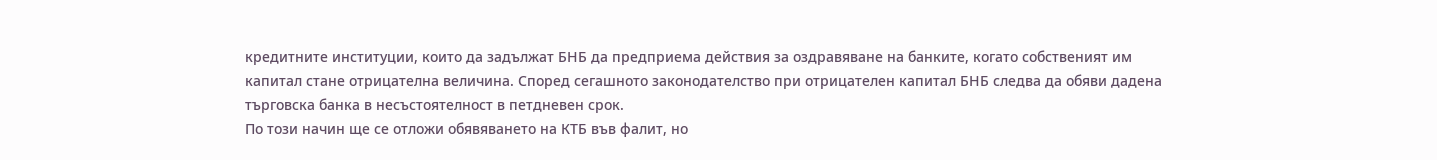кредитните институции, които да задължат БНБ да предприема действия за оздравяване на банките, когато собственият им капитал стане отрицателна величина. Според сегашното законодателство при отрицателен капитал БНБ следва да обяви дадена търговска банка в несъстоятелност в петдневен срок.
По този начин ще се отложи обявяването на КТБ във фалит, но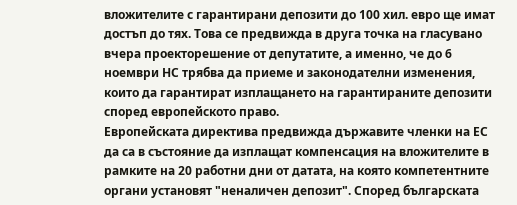вложителите с гарантирани депозити до 100 хил. евро ще имат достъп до тях. Това се предвижда в друга точка на гласувано вчера проекторешение от депутатите, а именно, че до 6 ноември НС трябва да приеме и законодателни изменения, които да гарантират изплащането на гарантираните депозити според европейското право.
Европейската директива предвижда държавите членки на ЕС да са в състояние да изплащат компенсация на вложителите в рамките на 20 работни дни от датата, на която компетентните органи установят "неналичен депозит". Според българската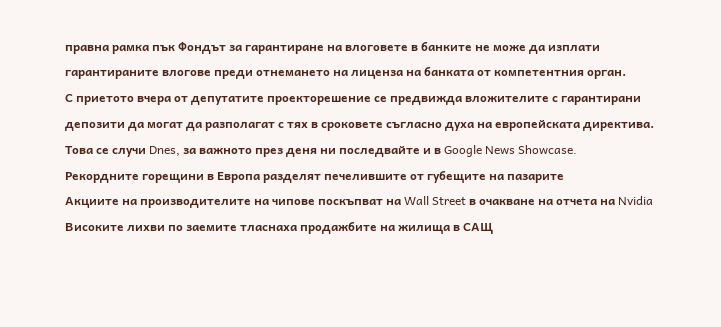правна рамка пък Фондът за гарантиране на влоговете в банките не може да изплати гарантираните влогове преди отнемането на лиценза на банката от компетентния орган.
С приетото вчера от депутатите проекторешение се предвижда вложителите с гарантирани депозити да могат да разполагат с тях в сроковете съгласно духа на европейската директива.
Това се случи Dnes, за важното през деня ни последвайте и в Google News Showcase.
Рекордните горещини в Европа разделят печелившите от губещите на пазарите
Акциите на производителите на чипове поскъпват на Wall Street в очакване на отчета на Nvidia
Високите лихви по заемите тласнаха продажбите на жилища в САЩ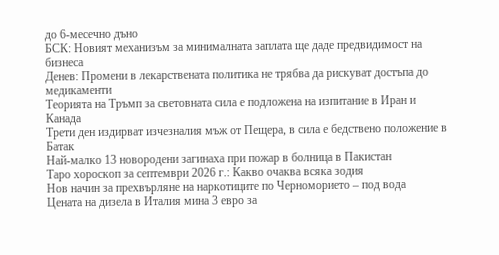до 6-месечно дъно
БСК: Новият механизъм за минималната заплата ще даде предвидимост на бизнеса
Денев: Промени в лекарствената политика не трябва да рискуват достъпа до медикаменти
Теорията на Тръмп за световната сила е подложена на изпитание в Иран и Канада
Трети ден издирват изчезналия мъж от Пещера, в сила е бедствено положение в Батак
Най-малко 13 новородени загинаха при пожар в болница в Пакистан
Таро хороскоп за септември 2026 г.: Какво очаква всяка зодия
Нов начин за прехвърляне на наркотиците по Черноморието – под вода
Цената на дизела в Италия мина 3 евро за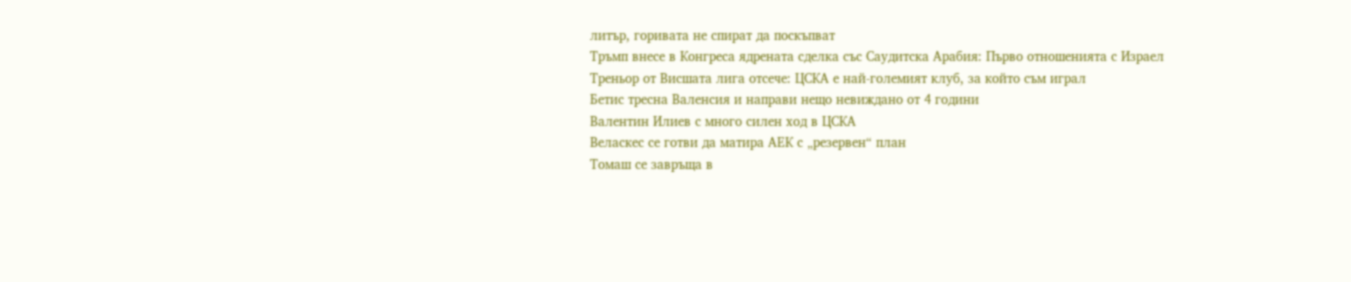литър, горивата не спират да поскъпват
Тръмп внесе в Конгреса ядрената сделка със Саудитска Арабия: Първо отношенията с Израел
Треньор от Висшата лига отсече: ЦСКА е най-големият клуб, за който съм играл
Бетис тресна Валенсия и направи нещо невиждано от 4 години
Валентин Илиев с много силен ход в ЦСКА
Веласкес се готви да матира АЕК с „резервен“ план
Томаш се завръща в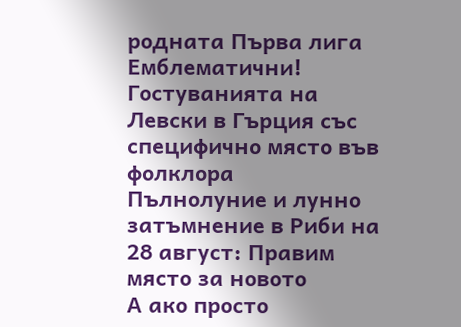родната Първа лига
Емблематични! Гостуванията на Левски в Гърция със специфично място във фолклора
Пълнолуние и лунно затъмнение в Риби на 28 август: Правим място за новото
А ако просто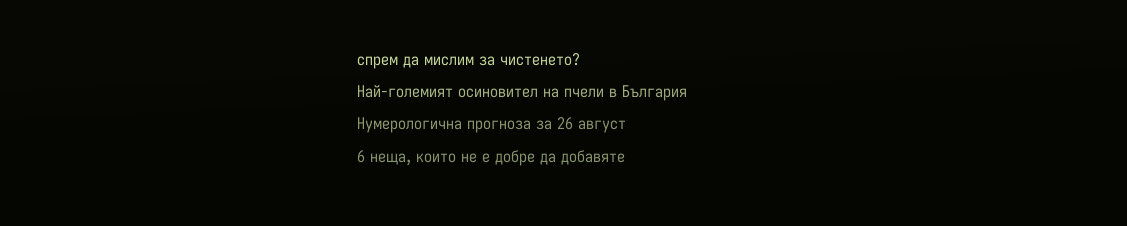спрем да мислим за чистенето?
Най-големият осиновител на пчели в България
Нумерологична прогноза за 26 август
6 неща, които не е добре да добавяте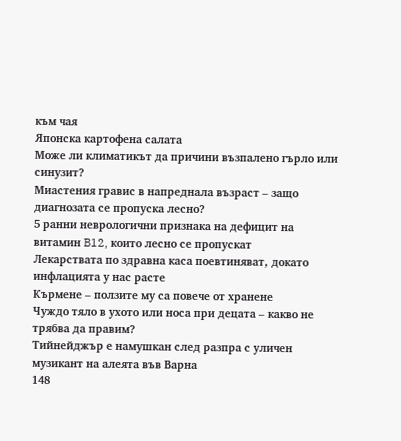към чая
Японска картофена салата
Може ли климатикът да причини възпалено гърло или синузит?
Миастения гравис в напреднала възраст – защо диагнозата се пропуска лесно?
5 ранни неврологични признака на дефицит на витамин B12, които лесно се пропускат
Лекарствата по здравна каса поевтиняват, докато инфлацията у нас расте
Кърмене – ползите му са повече от хранене
Чуждо тяло в ухото или носа при децата – какво не трябва да правим?
Тийнейджър е намушкан след разпра с уличен музикант на алеята във Варна
148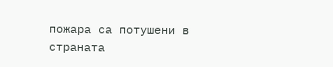пожара са потушени в страната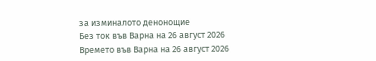за изминалото денонощие
Без ток във Варна на 26 август 2026
Времето във Варна на 26 август 2026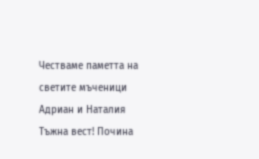Честваме паметта на светите мъченици Адриан и Наталия
Тъжна вест! Почина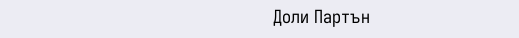Доли Партън